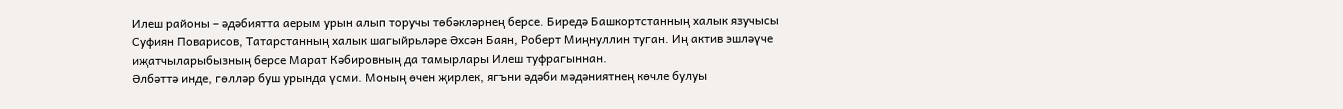Илеш районы – әдәбиятта аерым урын алып торучы төбәкләрнең берсе. Биредә Башкортстанның халык язучысы Суфиян Поварисов, Татарстанның халык шагыйрьләре Әхсән Баян, Роберт Миңнуллин туган. Иң актив эшләүче иҗатчыларыбызның берсе Марат Кәбировның да тамырлары Илеш туфрагыннан.
Әлбәттә инде, гөлләр буш урында үсми. Моның өчен җирлек, ягъни әдәби мәдәниятнең көчле булуы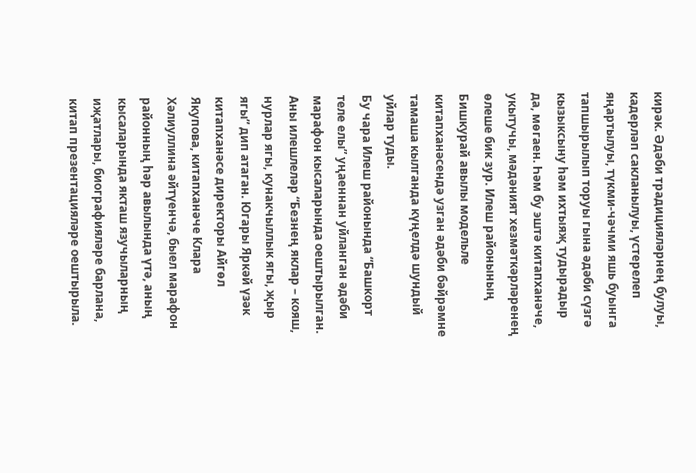кирәк. Әдәби традицияләрнең булуы, кадерләп сакланылуы, үстерелеп яңартылуы, түкми-чәчми яшь буынга тапшырылып торуы гына әдәби сүзгә кызыксыну һәм ихтыяҗ тудырадыр да, мөгаен. Һәм бу эштә китапханәче, укытучы, мәдәният хезмәткәрләренең өлеше бик зур. Илеш районының Бишкурай авылы модельле китапханәсендә узган әдәби бәйрәмне тамаша кылганда күңелдә шундый уйлар туды.
Бу чара Илеш районында “Башкорт теле елы” уңаеннан уйланган әдәби марафон кысаларында оештырылган. Аны илешлеләр “Безнең яклар – кояш, нурлар ягы, кунакчыллык ягы, җыр ягы” дип атаган. Югары Яркәй үзәк китапханәсе директоры Айгөл Якупова, китапханәче Клара Хәлиуллина әйтүенчә, быел марафон районның һәр авылында үтә, аның кысаларында якташ язучыларның иҗатлары, биографияләре барлана, китап презентацияләре оештырыла.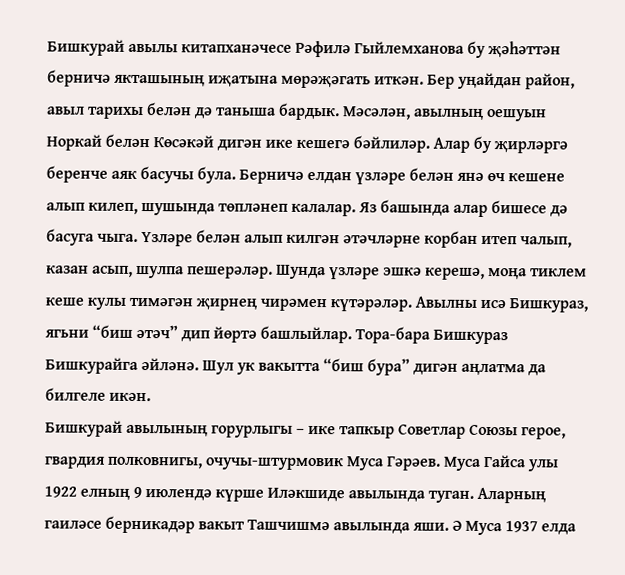Бишкурай авылы китапханәчесе Рәфилә Гыйлемханова бу җәһәттән берничә якташының иҗатына мөрәҗәгать иткән. Бер уңайдан район, авыл тарихы белән дә таныша бардык. Мәсәлән, авылның оешуын Норкай белән Көсәкәй дигән ике кешегә бәйлиләр. Алар бу җирләргә беренче аяк басучы була. Берничә елдан үзләре белән янә өч кешене алып килеп, шушында төпләнеп калалар. Яз башында алар бишесе дә басуга чыга. Үзләре белән алып килгән әтәчләрне корбан итеп чалып, казан асып, шулпа пешерәләр. Шунда үзләре эшкә керешә, моңа тиклем кеше кулы тимәгән җирнең чирәмен күтәрәләр. Авылны исә Бишкураз, ягьни “биш әтәч” дип йөртә башлыйлар. Тора-бара Бишкураз Бишкурайга әйләнә. Шул ук вакытта “биш бура” дигән аңлатма да билгеле икән.
Бишкурай авылының горурлыгы – ике тапкыр Советлар Союзы герое, гвардия полковнигы, очучы-штурмовик Муса Гәрәев. Муса Гaйса улы 1922 елның 9 июлендә күрше Иләкшиде авылында туган. Аларның гаиләсе берникадәр вакыт Ташчишмә авылында яши. Ә Муса 1937 елда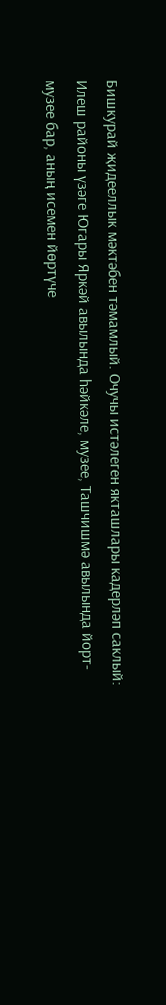Бишкурай җидееллык мәктәбен тәмамлый. Очучы истәлеген якташлары кадерләп саклый: Илеш районы үзәге Югары Яркәй авылында һәйкәле, музее, Ташчишмә авылында йорт-музее бар, аның исемен йөртүче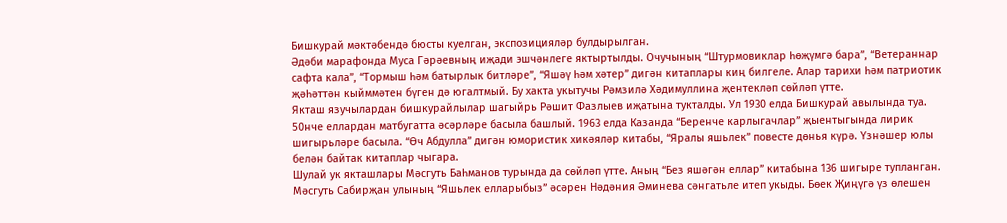Бишкурай мәктәбендә бюсты куелган, экспозицияләр булдырылган.
Әдәби марафонда Муса Гәрәевның иҗади эшчәнлеге яктыртылды. Очучының “Штурмовиклар һөҗүмгә бара”, “Ветераннар сафта кала”, “Тормыш һәм батырлык битләре”, “Яшәү һәм хәтер” дигән китаплары киң билгеле. Алар тарихи һәм патриотик җәһәттән кыйммәтен бүген дә югалтмый. Бу хакта укытучы Рәмзилә Хәдимуллина җентекләп сөйләп үтте.
Якташ язучылардан бишкурайлылар шагыйрь Рәшит Фазлыев иҗатына тукталды. Ул 1930 елда Бишкурай авылында туа. 50нче еллардан матбугатта әсәрләре басыла башлый. 1963 елда Казанда “Беренче карлыгачлар” җыентыгында лирик шигырьләре басыла. “Өч Абдулла” дигән юмористик хикәяләр китабы, “Яралы яшьлек” повесте дөнья күрә. Үзнәшер юлы белән байтак китаплар чыгара.
Шулай ук якташлары Мәсгуть Баһманов турында да сөйләп үтте. Аның “Без яшәгән еллар” китабына 136 шигыре тупланган. Мәсгуть Сабирҗан улының “Яшьлек елларыбыз” әсәрен Нәдәния Әминева сәнгатьле итеп укыды. Бөек Җиңүгә үз өлешен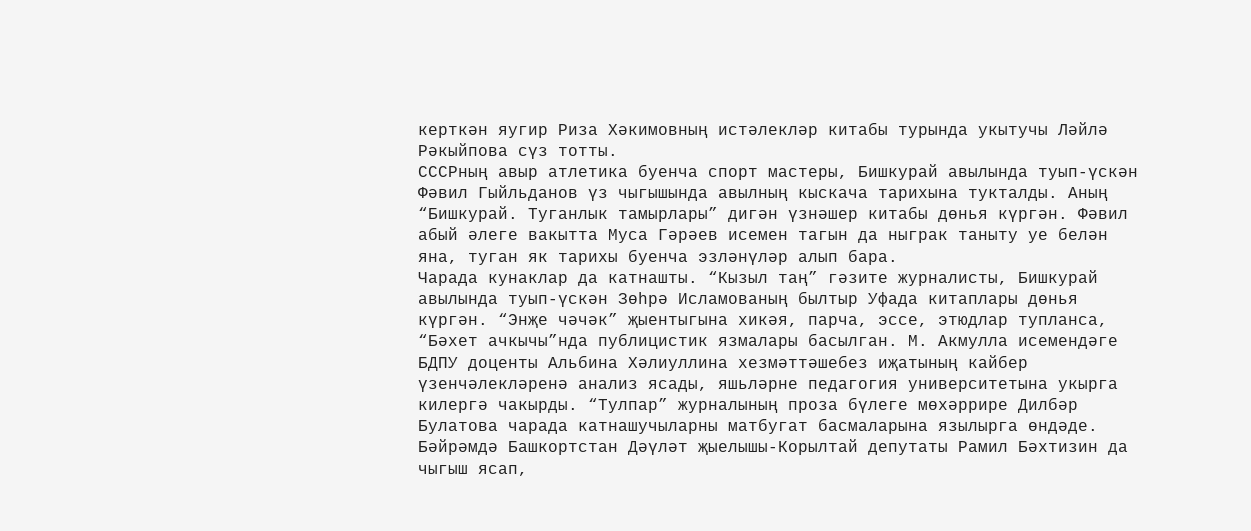керткән яугир Риза Хәкимовның истәлекләр китабы турында укытучы Ләйлә Рәкыйпова сүз тотты.
СССРның авыр атлетика буенча спорт мастеры, Бишкурай авылында туып-үскән Фәвил Гыйльданов үз чыгышында авылның кыскача тарихына тукталды. Аның “Бишкурай. Туганлык тамырлары” дигән үзнәшер китабы дөнья күргән. Фәвил абый әлеге вакытта Муса Гәрәев исемен тагын да ныграк таныту уе белән яна, туган як тарихы буенча эзләнүләр алып бара.
Чарада кунаклар да катнашты. “Кызыл таң” гәзите журналисты, Бишкурай авылында туып-үскән Зөһрә Исламованың былтыр Уфада китаплары дөнья күргән. “Энҗе чәчәк” җыентыгына хикәя, парча, эссе, этюдлар тупланса, “Бәхет ачкычы”нда публицистик язмалары басылган. М. Акмулла исемендәге БДПУ доценты Альбина Хәлиуллина хезмәттәшебез иҗатының кайбер үзенчәлекләренә анализ ясады, яшьләрне педагогия университетына укырга килергә чакырды. “Тулпар” журналының проза бүлеге мөхәррире Дилбәр Булатова чарада катнашучыларны матбугат басмаларына язылырга өндәде. Бәйрәмдә Башкортстан Дәүләт җыелышы-Корылтай депутаты Рамил Бәхтизин да чыгыш ясап,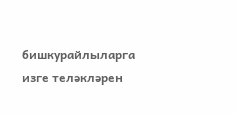бишкурайлыларга изге теләкләрен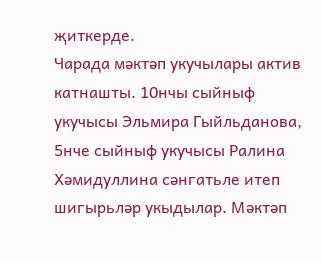җиткерде.
Чарада мәктәп укучылары актив катнашты. 10нчы сыйныф укучысы Эльмира Гыйльданова, 5нче сыйныф укучысы Ралина Хәмидуллина сәнгатьле итеп шигырьләр укыдылар. Мәктәп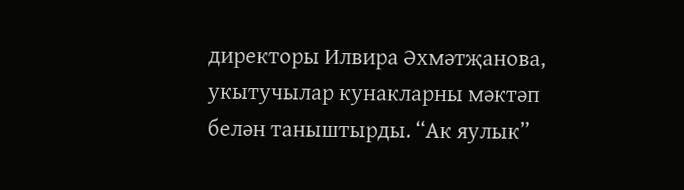директоры Илвира Әхмәтҗанова, укытучылар кунакларны мәктәп белән таныштырды. “Ак яулык”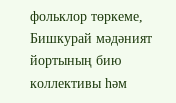фольклор төркеме, Бишкурай мәдәният йортының бию коллективы һәм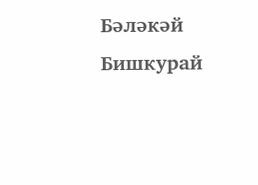Бәләкәй Бишкурай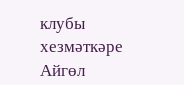клубы хезмәткәре Айгөл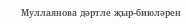Муллаянова дәртле җыр-биюләрен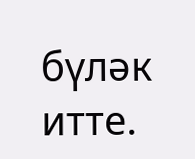бүләк итте.